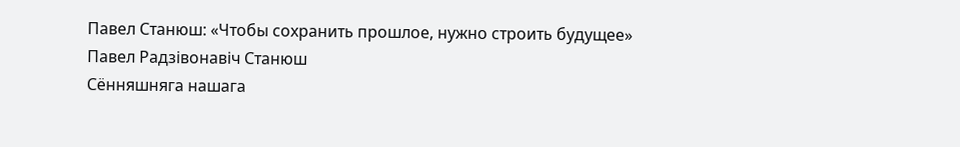Павел Станюш: «Чтобы сохранить прошлое, нужно строить будущее»
Павел Радзівонавіч Станюш
Сённяшняга нашага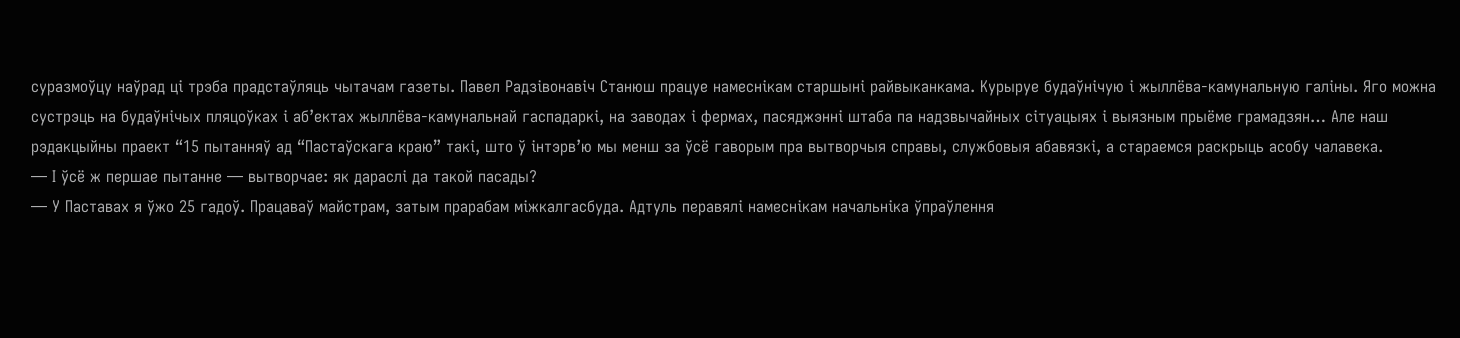суразмоўцу наўрад ці трэба прадстаўляць чытачам газеты. Павел Радзівонавіч Станюш працуе намеснікам старшыні райвыканкама. Курыруе будаўнічую і жыллёва-камунальную галіны. Яго можна сустрэць на будаўнічых пляцоўках і аб’ектах жыллёва-камунальнай гаспадаркі, на заводах і фермах, пасяджэнні штаба па надзвычайных сітуацыях і выязным прыёме грамадзян… Але наш рэдакцыйны праект “15 пытанняў ад “Пастаўскага краю” такі, што ў інтэрв’ю мы менш за ўсё гаворым пра вытворчыя справы, службовыя абавязкі, а стараемся раскрыць асобу чалавека.
— І ўсё ж першае пытанне — вытворчае: як дараслі да такой пасады?
— У Паставах я ўжо 25 гадоў. Працаваў майстрам, затым прарабам міжкалгасбуда. Адтуль перавялі намеснікам начальніка ўпраўлення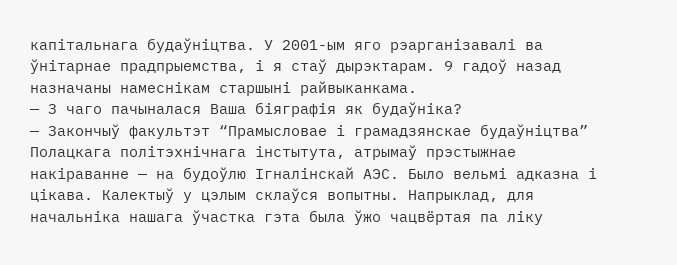капітальнага будаўніцтва. У 2001-ым яго рэарганізавалі ва ўнітарнае прадпрыемства, і я стаў дырэктарам. 9 гадоў назад назначаны намеснікам старшыні райвыканкама.
— З чаго пачыналася Ваша біяграфія як будаўніка?
— Закончыў факультэт “Прамысловае і грамадзянскае будаўніцтва” Полацкага політэхнічнага інстытута, атрымаў прэстыжнае накіраванне — на будоўлю Ігналінскай АЭС. Было вельмі адказна і цікава. Калектыў у цэлым склаўся вопытны. Напрыклад, для начальніка нашага ўчастка гэта была ўжо чацвёртая па ліку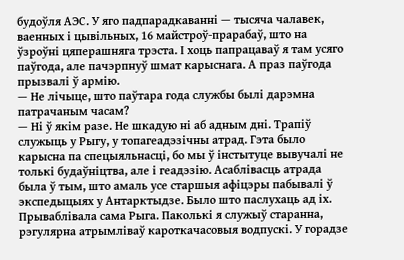будоўля АЭС. У яго падпарадкаванні — тысяча чалавек, ваенных і цывільных, 16 майстроў-прарабаў, што на ўзроўні цяперашняга трэста. І хоць папрацаваў я там усяго паўгода, але пачэрпнуў шмат карыснага. А праз паўгода прызвалі ў армію.
— Не лічыце, што паўтара года службы былі дарэмна патрачаным часам?
— Ні ў якім разе. Не шкадую ні аб адным дні. Трапіў служыць у Рыгу, у топагеадэзічны атрад. Гэта было карысна па спецыяльнасці, бо мы ў інстытуце вывучалі не толькі будаўніцтва, але і геадэзію. Асаблівасць атрада была ў тым, што амаль усе старшыя афіцэры пабывалі ў экспедыцыях у Антарктыдзе. Было што паслухаць ад іх. Прываблівала сама Рыга. Паколькі я служыў старанна, рэгулярна атрымліваў кароткачасовыя водпускі. У горадзе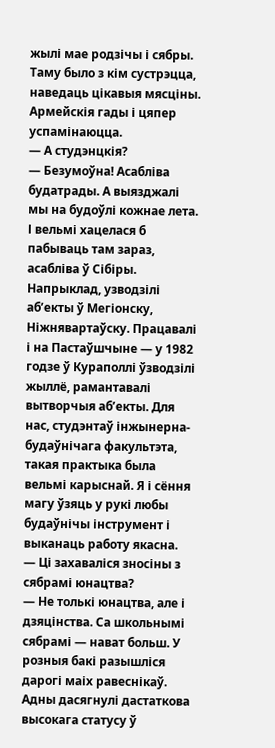жылі мае родзічы і сябры. Таму было з кім сустрэцца, наведаць цікавыя мясціны. Армейскія гады і цяпер успамінаюцца.
— А студэнцкія?
— Безумоўна! Асабліва будатрады. А выязджалі мы на будоўлі кожнае лета. І вельмі хацелася б пабываць там зараз, асабліва ў Сібіры. Напрыклад, узводзілі аб’екты ў Мегіонску, Ніжнявартаўску. Працавалі і на Пастаўшчыне — у 1982 годзе ў Кураполлі ўзводзілі жыллё, рамантавалі вытворчыя аб’екты. Для нас, студэнтаў інжынерна-будаўнічага факультэта, такая практыка была вельмі карыснай. Я і сёння магу ўзяць у рукі любы будаўнічы інструмент і выканаць работу якасна.
— Ці захаваліся зносіны з сябрамі юнацтва?
— Не толькі юнацтва, але і дзяцінства. Са школьнымі сябрамі — нават больш. У розныя бакі разышліся дарогі маіх равеснікаў. Адны дасягнулі дастаткова высокага статусу ў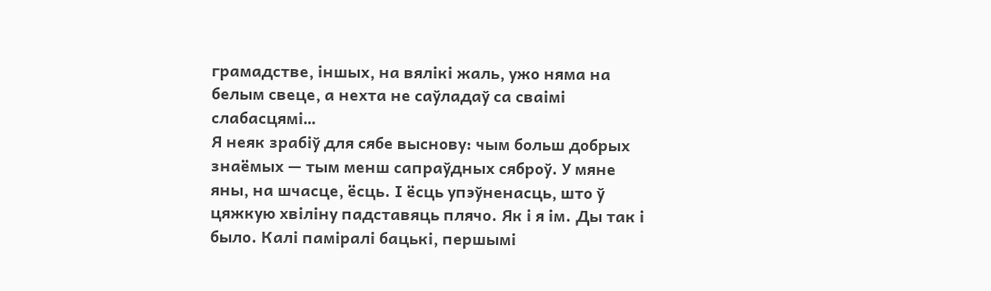грамадстве, іншых, на вялікі жаль, ужо няма на белым свеце, а нехта не саўладаў са сваімі слабасцямі…
Я неяк зрабіў для сябе выснову: чым больш добрых знаёмых — тым менш сапраўдных сяброў. У мяне яны, на шчасце, ёсць. І ёсць упэўненасць, што ў цяжкую хвіліну падставяць плячо. Як і я ім. Ды так і было. Калі паміралі бацькі, першымі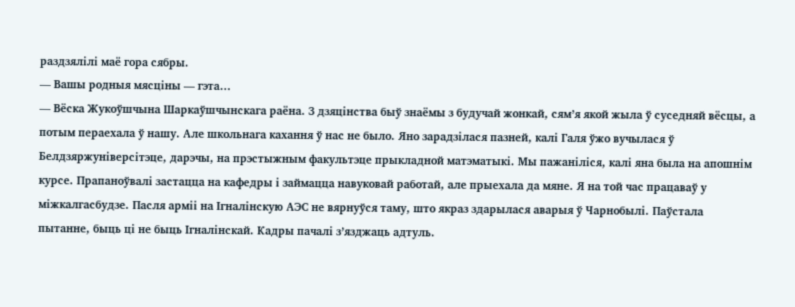раздзялілі маё гора сябры.
— Вашы родныя мясціны — гэта…
— Вёска Жукоўшчына Шаркаўшчынскага раёна. З дзяцінства быў знаёмы з будучай жонкай, сям’я якой жыла ў суседняй вёсцы, а потым пераехала ў нашу. Але школьнага кахання ў нас не было. Яно зарадзілася пазней, калі Галя ўжо вучылася ў Белдзяржуніверсітэце, дарэчы, на прэстыжным факультэце прыкладной матэматыкі. Мы пажаніліся, калі яна была на апошнім курсе. Прапаноўвалі застацца на кафедры і займацца навуковай работай, але прыехала да мяне. Я на той час працаваў у міжкалгасбудзе. Пасля арміі на Ігналінскую АЭС не вярнуўся таму, што якраз здарылася аварыя ў Чарнобылі. Паўстала пытанне, быць ці не быць Ігналінскай. Кадры пачалі з’язджаць адтуль.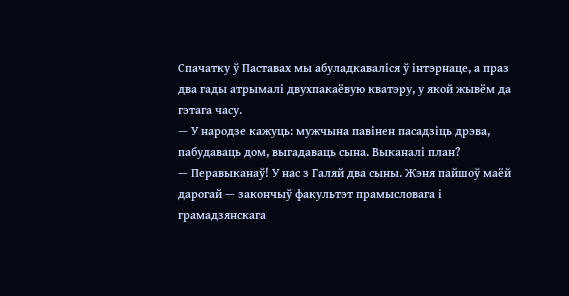Спачатку ў Паставах мы абуладкаваліся ў інтэрнаце, а праз два гады атрымалі двухпакаёвую кватэру, у якой жывём да гэтага часу.
— У народзе кажуць: мужчына павінен пасадзіць дрэва, пабудаваць дом, выгадаваць сына. Выканалі план?
— Перавыканаў! У нас з Галяй два сыны. Жэня пайшоў маёй дарогай — закончыў факультэт прамысловага і грамадзянскага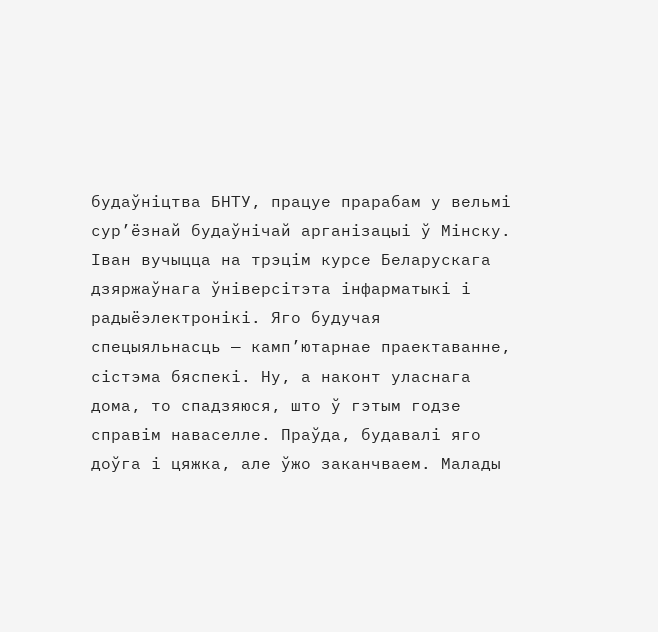будаўніцтва БНТУ, працуе прарабам у вельмі сур’ёзнай будаўнічай арганізацыі ў Мінску. Іван вучыцца на трэцім курсе Беларускага дзяржаўнага ўніверсітэта інфарматыкі і радыёэлектронікі. Яго будучая спецыяльнасць — камп’ютарнае праектаванне, сістэма бяспекі. Ну, а наконт уласнага дома, то спадзяюся, што ў гэтым годзе справім наваселле. Праўда, будавалі яго доўга і цяжка, але ўжо заканчваем. Малады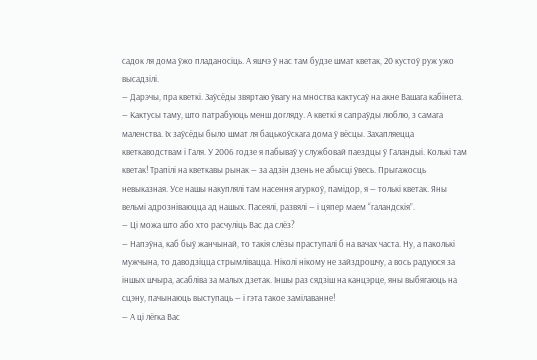садок ля дома ўжо пладаносіць. А яшчэ ў нас там будзе шмат кветак, 20 кустоў руж ужо высадзілі.
— Дарэчы, пра кветкі. Заўсёды звяртаю ўвагу на мноства кактусаў на акне Вашага кабінета.
— Кактусы таму, што патрабуюць менш догляду. А кветкі я сапраўды люблю, з самага маленства. Іх заўсёды было шмат ля бацькоўскага дома ў вёсцы. Захапляецца кветкаводствам і Галя. У 2006 годзе я пабываў у службовай паездцы ў Галандыі. Колькі там кветак! Трапілі на кветкавы рынак — за адзін дзень не абысці ўвесь. Прыгажосць невыказная. Усе нашы накуплялі там насення агуркоў, памідор, я — толькі кветак. Яны вельмі адрозніваюцца ад нашых. Пасеялі, развялі — і цяпер маем “галандскія”.
— Ці можа што або хто расчуліць Вас да слёз?
— Напэўна, каб быў жанчынай, то такія слёзы праступалі б на вачах часта. Ну, а паколькі мужчына, то даводзіцца стрымлівацца. Ніколі нікому не зайздрошчу, а вось радуюся за іншых шчыра, асабліва за малых дзетак. Іншы раз сядзіш на канцэрце, яны выбягаюць на сцэну, пачынаюць выступаць — і гэта такое замілаванне!
— А ці лёгка Вас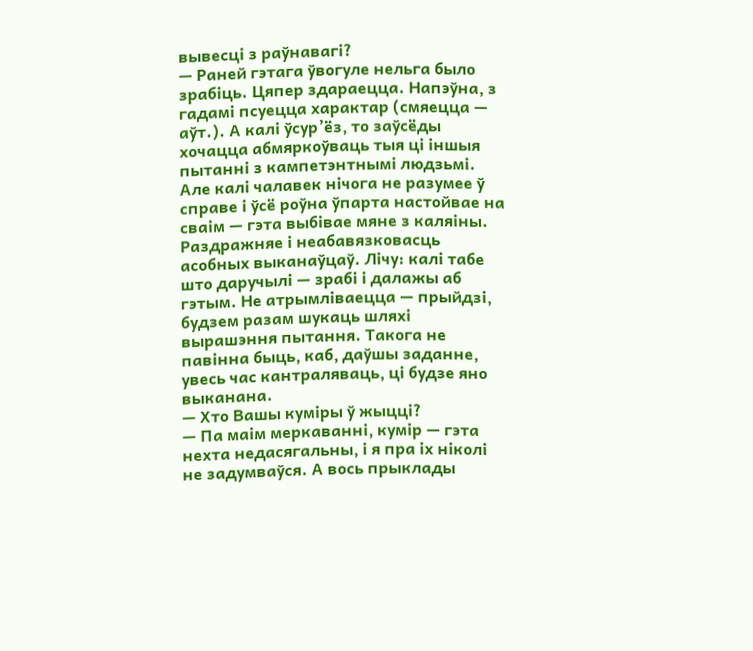вывесці з раўнавагі?
— Раней гэтага ўвогуле нельга было зрабіць. Цяпер здараецца. Напэўна, з гадамі псуецца характар (смяецца — аўт.). А калі ўсур’ёз, то заўсёды хочацца абмяркоўваць тыя ці іншыя пытанні з кампетэнтнымі людзьмі. Але калі чалавек нічога не разумее ў справе і ўсё роўна ўпарта настойвае на сваім — гэта выбівае мяне з каляіны. Раздражняе і неабавязковасць асобных выканаўцаў. Лічу: калі табе што даручылі — зрабі і далажы аб гэтым. Не атрымліваецца — прыйдзі, будзем разам шукаць шляхі вырашэння пытання. Такога не павінна быць, каб, даўшы заданне, увесь час кантраляваць, ці будзе яно выканана.
— Хто Вашы куміры ў жыцці?
— Па маім меркаванні, кумір — гэта нехта недасягальны, і я пра іх ніколі не задумваўся. А вось прыклады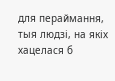для пераймання, тыя людзі, на якіх хацелася б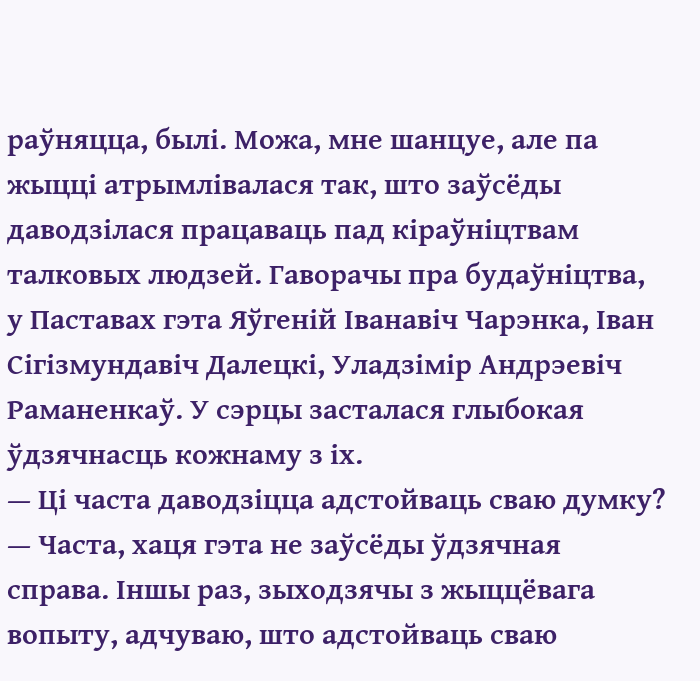раўняцца, былі. Можа, мне шанцуе, але па жыцці атрымлівалася так, што заўсёды даводзілася працаваць пад кіраўніцтвам талковых людзей. Гаворачы пра будаўніцтва, у Паставах гэта Яўгеній Іванавіч Чарэнка, Іван Сігізмундавіч Далецкі, Уладзімір Андрэевіч Раманенкаў. У сэрцы засталася глыбокая ўдзячнасць кожнаму з іх.
— Ці часта даводзіцца адстойваць сваю думку?
— Часта, хаця гэта не заўсёды ўдзячная справа. Іншы раз, зыходзячы з жыццёвага вопыту, адчуваю, што адстойваць сваю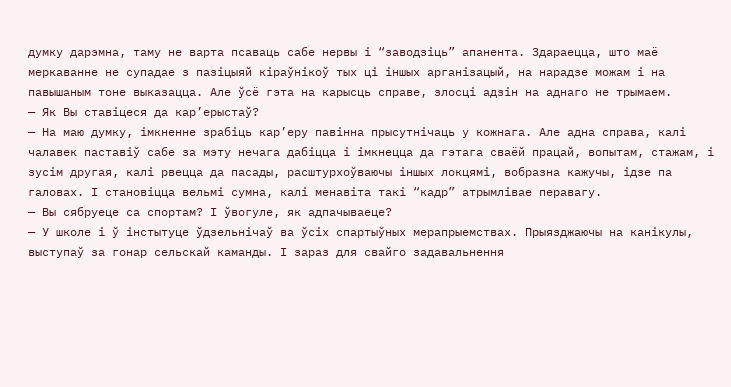думку дарэмна, таму не варта псаваць сабе нервы і “заводзіць” апанента. Здараецца, што маё меркаванне не супадае з пазіцыяй кіраўнікоў тых ці іншых арганізацый, на нарадзе можам і на павышаным тоне выказацца. Але ўсё гэта на карысць справе, злосці адзін на аднаго не трымаем.
— Як Вы ставіцеся да кар’ерыстаў?
— На маю думку, імкненне зрабіць кар’еру павінна прысутнічаць у кожнага. Але адна справа, калі чалавек паставіў сабе за мэту нечага дабіцца і імкнецца да гэтага сваёй працай, вопытам, стажам, і зусім другая, калі рвецца да пасады, расштурхоўваючы іншых локцямі, вобразна кажучы, ідзе па галовах. І становіцца вельмі сумна, калі менавіта такі “кадр” атрымлівае перавагу.
— Вы сябруеце са спортам? І ўвогуле, як адпачываеце?
— У школе і ў інстытуце ўдзельнічаў ва ўсіх спартыўных мерапрыемствах. Прыязджаючы на канікулы, выступаў за гонар сельскай каманды. І зараз для свайго задавальнення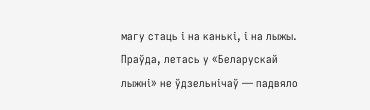магу стаць і на канькі, і на лыжы. Праўда, летась у «Беларускай лыжні» не ўдзельнічаў — падвяло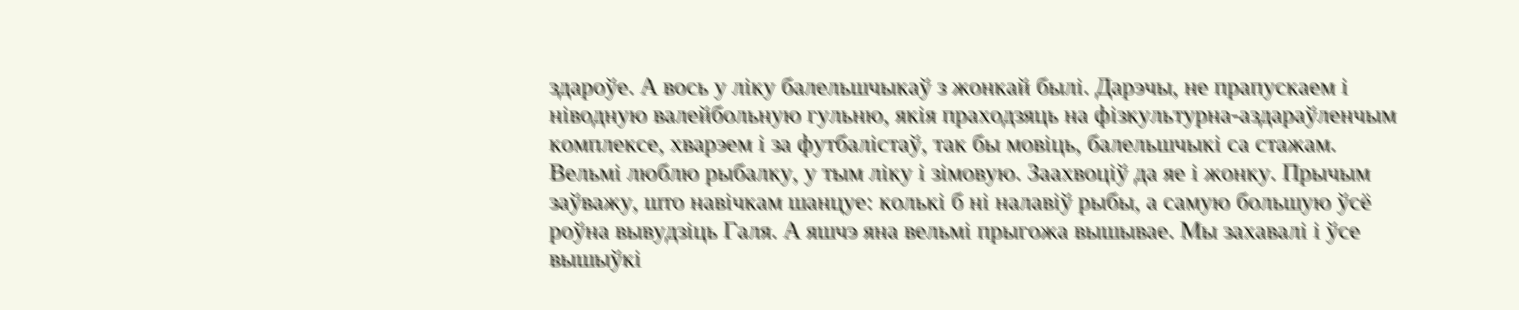здароўе. А вось у ліку балельшчыкаў з жонкай былі. Дарэчы, не прапускаем і ніводную валейбольную гульню, якія праходзяць на фізкультурна-аздараўленчым комплексе, хварэем і за футбалістаў, так бы мовіць, балельшчыкі са стажам.
Вельмі люблю рыбалку, у тым ліку і зімовую. Заахвоціў да яе і жонку. Прычым заўважу, што навічкам шанцуе: колькі б ні налавіў рыбы, а самую большую ўсё роўна вывудзіць Галя. А яшчэ яна вельмі прыгожа вышывае. Мы захавалі і ўсе вышыўкі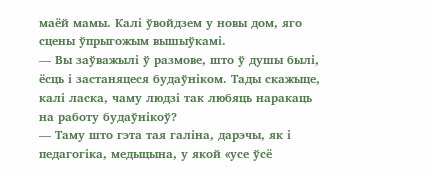маёй мамы. Калі ўвойдзем у новы дом, яго сцены ўпрыгожым вышыўкамі.
— Вы заўважылі ў размове, што ў душы былі, ёсць і застаняцеся будаўніком. Тады скажыце, калі ласка, чаму людзі так любяць наракаць на работу будаўнікоў?
— Таму што гэта тая галіна, дарэчы, як і педагогіка, медыцына, у якой «усе ўсё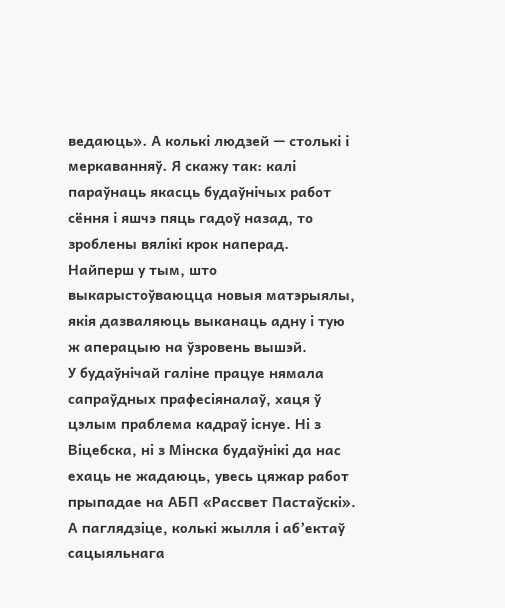ведаюць». А колькі людзей — столькі і меркаванняў. Я скажу так: калі параўнаць якасць будаўнічых работ сёння і яшчэ пяць гадоў назад, то зроблены вялікі крок наперад. Найперш у тым, што выкарыстоўваюцца новыя матэрыялы, якія дазваляюць выканаць адну і тую ж аперацыю на ўзровень вышэй.
У будаўнічай галіне працуе нямала сапраўдных прафесіяналаў, хаця ў цэлым праблема кадраў існуе. Ні з Віцебска, ні з Мінска будаўнікі да нас ехаць не жадаюць, увесь цяжар работ прыпадае на АБП «Рассвет Пастаўскі». А паглядзіце, колькі жылля і аб’ектаў сацыяльнага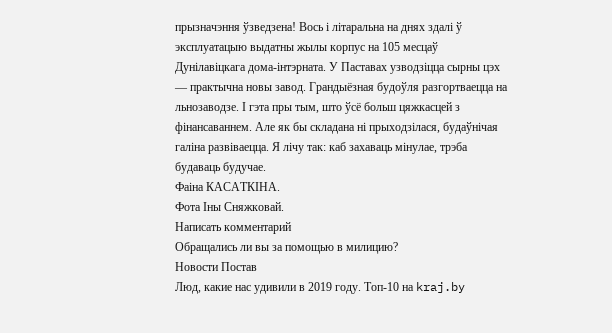прызначэння ўзведзена! Вось і літаральна на днях здалі ў эксплуатацыю выдатны жылы корпус на 105 месцаў Дунілавіцкага дома-інтэрната. У Паставах узводзіцца сырны цэх — практычна новы завод. Грандыёзная будоўля разгортваецца на льнозаводзе. І гэта пры тым, што ўсё больш цяжкасцей з фінансаваннем. Але як бы складана ні прыходзілася, будаўнічая галіна развіваецца. Я лічу так: каб захаваць мінулае, трэба будаваць будучае.
Фаіна КАСАТКІНА.
Фота Іны Сняжковай.
Написать комментарий
Обращались ли вы за помощью в милицию?
Новости Постав
Люд, какие нас удивили в 2019 году. Топ-10 на kraj.by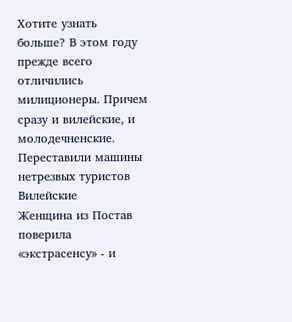Хотите узнать больше? В этом году прежде всего отличились милиционеры. Причем сразу и вилейские, и молодечненские. Переставили машины нетрезвых туристов Вилейские
Женщина из Постав поверила «экстрасенсу» - и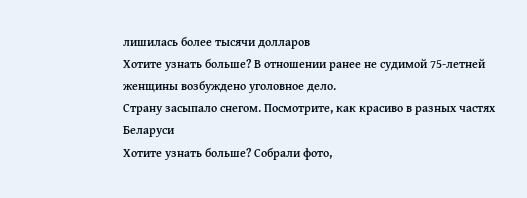лишилась более тысячи долларов
Хотите узнать больше? В отношении ранее не судимой 75-летней женщины возбуждено уголовное дело.
Страну засыпало снегом. Посмотрите, как красиво в разных частях Беларуси
Хотите узнать больше? Собрали фото,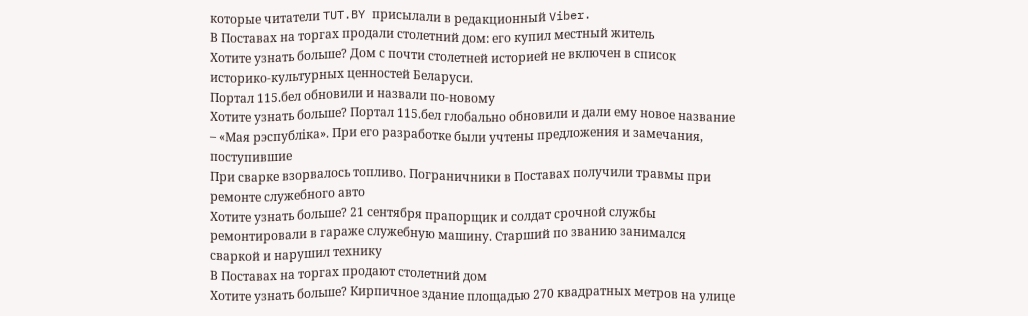которые читатели TUT.BY присылали в редакционный Viber.
В Поставах на торгах продали столетний дом: его купил местный житель
Хотите узнать больше? Дом с почти столетней историей не включен в список историко-культурных ценностей Беларуси.
Портал 115.бел обновили и назвали по-новому
Хотите узнать больше? Портал 115.бел глобально обновили и дали ему новое название – «Мая рэспублiка». При его разработке были учтены предложения и замечания, поступившие
При сварке взорвалось топливо. Пограничники в Поставах получили травмы при ремонте служебного авто
Хотите узнать больше? 21 сентября прапорщик и солдат срочной службы ремонтировали в гараже служебную машину. Старший по званию занимался сваркой и нарушил технику
В Поставах на торгах продают столетний дом
Хотите узнать больше? Кирпичное здание площадью 270 квадратных метров на улице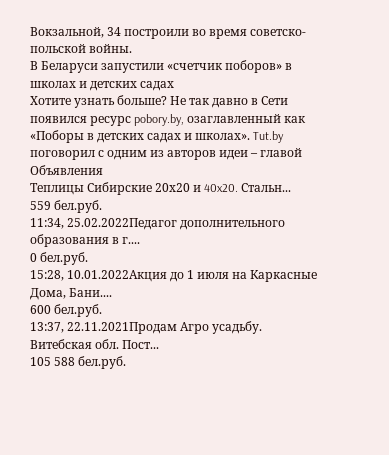Вокзальной, 34 построили во время советско-польской войны.
В Беларуси запустили «счетчик поборов» в школах и детских садах
Хотите узнать больше? Не так давно в Сети появился ресурс pobory.by, озаглавленный как «Поборы в детских садах и школах». Tut.by поговорил с одним из авторов идеи – главой
Объявления
Теплицы Сибирские 20х20 и 40x20. Стальн...
559 бел.руб.
11:34, 25.02.2022Педагог дополнительного образования в г....
0 бел.руб.
15:28, 10.01.2022Акция до 1 июля на Каркасные Дома, Бани....
600 бел.руб.
13:37, 22.11.2021Продам Агро усадьбу. Витебская обл. Пост...
105 588 бел.руб.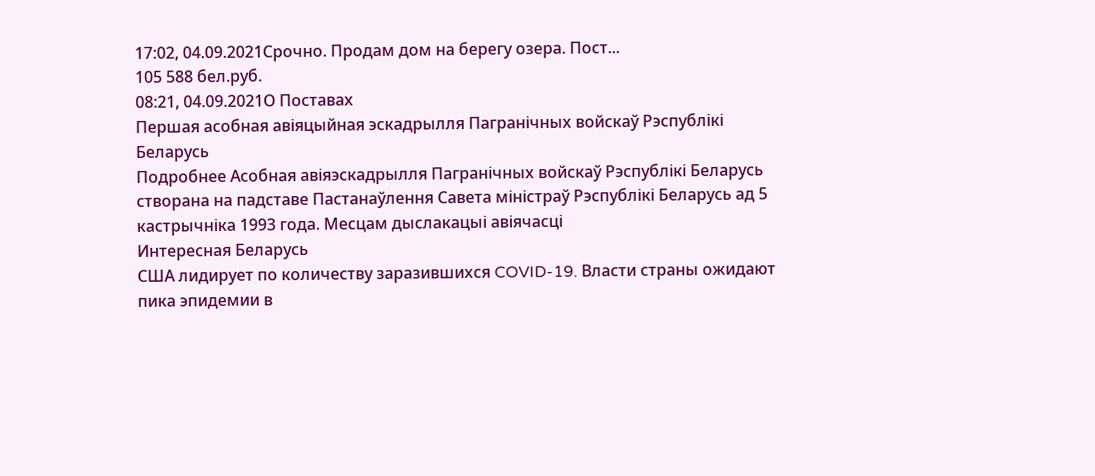17:02, 04.09.2021Срочно. Продам дом на берегу озера. Пост...
105 588 бел.руб.
08:21, 04.09.2021О Поставах
Першая асобная авіяцыйная эскадрылля Пагранічных войскаў Рэспублікі Беларусь
Подробнее Асобная авіяэскадрылля Пагранічных войскаў Рэспублікі Беларусь створана на падставе Пастанаўлення Савета міністраў Рэспублікі Беларусь ад 5 кастрычніка 1993 года. Месцам дыслакацыі авіячасці
Интересная Беларусь
США лидирует по количеству заразившихся COVID-19. Власти страны ожидают пика эпидемии в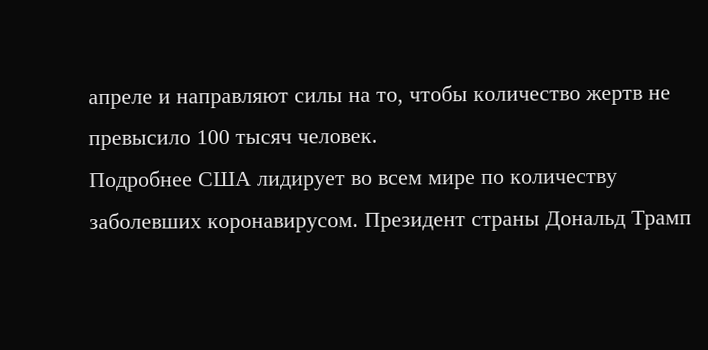апреле и направляют силы на то, чтобы количество жертв не превысило 100 тысяч человек.
Подробнее США лидирует во всем мире по количеству заболевших коронавирусом. Президент страны Дональд Трамп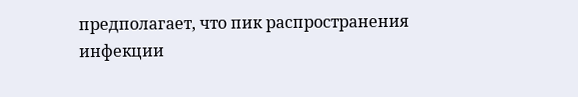предполагает, что пик распространения инфекции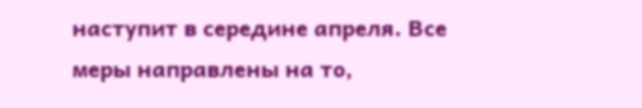наступит в середине апреля. Все меры направлены на то,